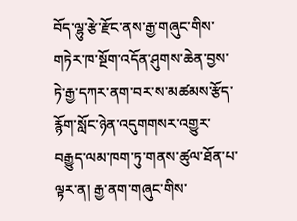བོད་ལྷུ་རྩེ་རྫོང་ནས་རྒྱ་གཞུང་གིས་གཏེར་ཁ་སྔོག་འདོན་ཤུགས་ཆེན་བྱས་ཏེ་རྒྱ་དཀར་ནག་བར་ས་མཚམས་རྩོད་རྙོག་སློང་ཉེན་འདུགགསར་འགྱུར་བརྒྱུད་ལམ་ཁག་ཏུ་གནས་ཚུལ་ཐོན་པ་ལྟར་ན། རྒྱ་ནག་གཞུང་གིས་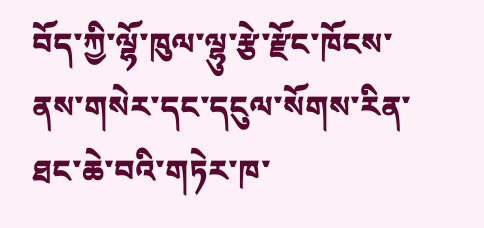བོད་ཀྱི་ལྷོ་ཁུལ་ལྷུ་རྩེ་རྫོང་ཁོངས་ནས་གསེར་དང་དངུལ་སོགས་རིན་ཐང་ཆེ་བའི་གཏེར་ཁ་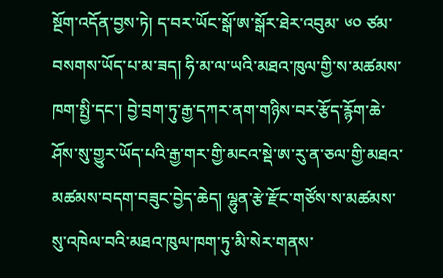སྔོག་འདོན་བྱས་ཏེ། ད་བར་ཡོང་སྒོ་ཨ་སྒོར་ཐེར་འབུམ་ ༦༠ ཙམ་བསགས་ཡོད་པ་མ་ཟད། ཧི་མ་ལ་ཡའི་མཐའ་ཁུལ་གྱི་ས་མཚམས་ཁག་སྤྱི་དང་། བྱེ་བྲག་ཏུ་རྒྱ་དཀར་ནག་གཉིས་བར་རྩོད་རྙོག་ཆེ་ཤོས་སུ་གྱུར་ཡོད་པའི་རྒྱ་གར་གྱི་མངའ་སྡེ་ཨ་རུ་ན་ཅལ་གྱི་མཐའ་མཚམས་བདག་བཟུང་བྱེད་ཆེད། ལྷུན་རྩེ་རྫོང་གཙོས་ས་མཚམས་སུ་འཁེལ་བའི་མཐའ་ཁུལ་ཁག་ཏུ་མི་སེར་གནས་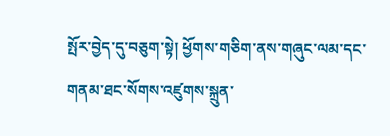སྤོར་བྱེད་དུ་བཅུག་སྟེ། ཕྱོགས་གཅིག་ནས་གཞུང་ལམ་དང་གནམ་ཐང་སོགས་འཛུགས་སྐྲུན་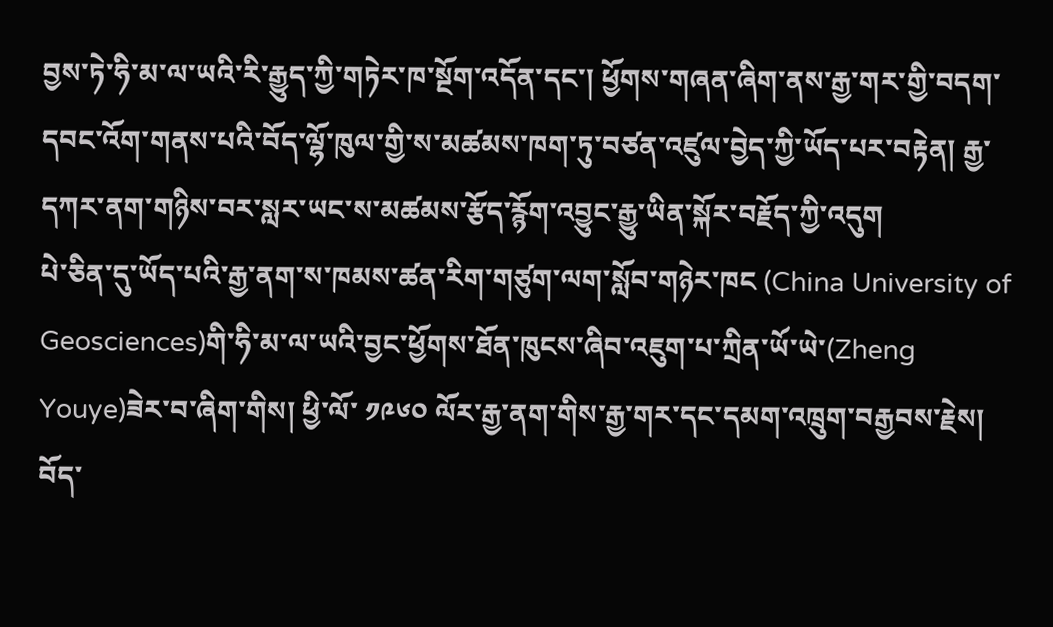བྱས་ཏེ་ཧི་མ་ལ་ཡའི་རི་རྒྱུད་ཀྱི་གཏེར་ཁ་སྔོག་འདོན་དང་། ཕྱོགས་གཞན་ཞིག་ནས་རྒྱ་གར་གྱི་བདག་དབང་འོག་གནས་པའི་བོད་ལྷོ་ཁུལ་གྱི་ས་མཚམས་ཁག་ཏུ་བཙན་འཛུལ་བྱེད་ཀྱི་ཡོད་པར་བརྟེན། རྒྱ་དཀར་ནག་གཉིས་བར་སླར་ཡང་ས་མཚམས་རྩོད་རྙོག་འབྱུང་རྒྱུ་ཡིན་སྐོར་བརྗོད་ཀྱི་འདུག
པེ་ཅིན་དུ་ཡོད་པའི་རྒྱ་ནག་ས་ཁམས་ཚན་རིག་གཙུག་ལག་སློབ་གཉེར་ཁང (China University of Geosciences)གི་ཧི་མ་ལ་ཡའི་བྱང་ཕྱོགས་ཐོན་ཁུངས་ཞིབ་འཇུག་པ་ཀྲིན་ཡོ་ཡེ་(Zheng Youye)ཟེར་བ་ཞིག་གིས། ཕྱི་ལོ་ ༡༩༦༠ ལོར་རྒྱ་ནག་གིས་རྒྱ་གར་དང་དམག་འཁྲུག་བརྒྱབས་རྗེས། བོད་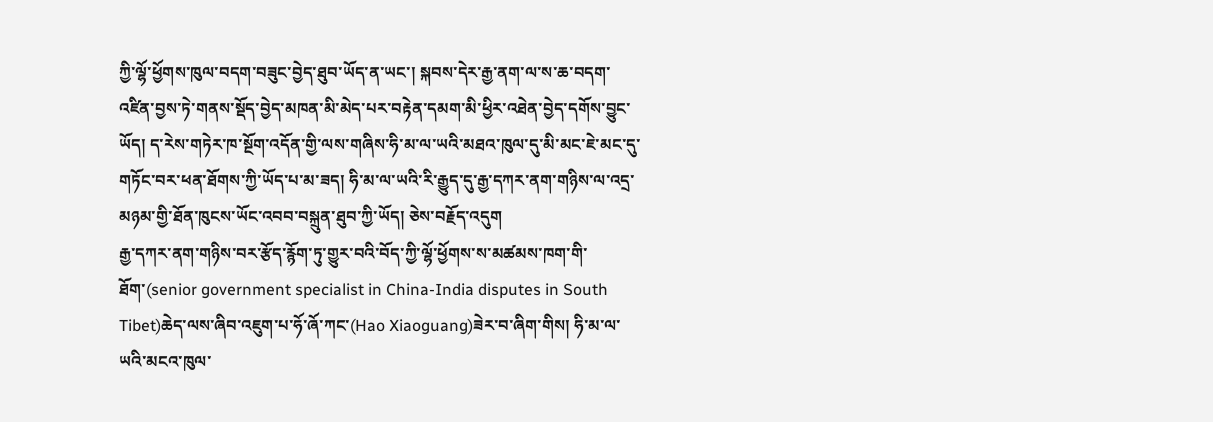ཀྱི་ལྷོ་ཕྱོགས་ཁུལ་བདག་བཟུང་བྱེད་ཐུབ་ཡོད་ན་ཡང་། སྐབས་དེར་རྒྱ་ནག་ལ་ས་ཆ་བདག་འཛིན་བྱས་ཏེ་གནས་སྡོད་བྱེད་མཁན་མི་མེད་པར་བརྟེན་དམག་མི་ཕྱིར་འཐེན་བྱེད་དགོས་བྱུང་ཡོད། ད་རེས་གཏེར་ཁ་སྔོག་འདོན་གྱི་ལས་གཞིས་ཧི་མ་ལ་ཡའི་མཐའ་ཁུལ་དུ་མི་མང་ཇེ་མང་དུ་གཏོང་བར་ཕན་ཐོགས་ཀྱི་ཡོད་པ་མ་ཟད། ཧི་མ་ལ་ཡའི་རི་རྒྱུད་དུ་རྒྱ་དཀར་ནག་གཉིས་ལ་འདྲ་མཉམ་གྱི་ཐོན་ཁུངས་ཡོང་འབབ་བསྐྲུན་ཐུབ་ཀྱི་ཡོད། ཅེས་བརྗོད་འདུག
རྒྱ་དཀར་ནག་གཉིས་བར་རྩོད་རྙོག་ཏུ་གྱུར་བའི་བོད་ཀྱི་ལྷོ་ཕྱོགས་ས་མཚམས་ཁག་གི་ཐོག་(senior government specialist in China-India disputes in South Tibet)ཆེད་ལས་ཞིབ་འཇུག་པ་ཧོ་ཞོ་ཀང་(Hao Xiaoguang)ཟེར་བ་ཞིག་གིས། ཧི་མ་ལ་ཡའི་མངའ་ཁུལ་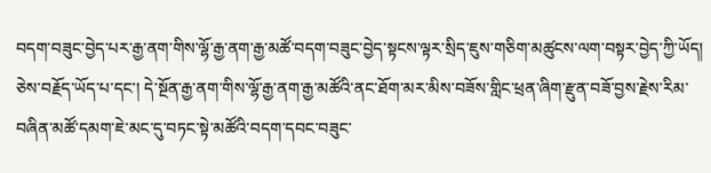བདག་བཟུང་བྱེད་པར་རྒྱ་ནག་གིས་ལྷོ་རྒྱ་ནག་རྒྱ་མཚོ་བདག་བཟུང་བྱེད་སྟངས་ལྟར་སྲིད་ཇུས་གཅིག་མཚུངས་ལག་བསྟར་བྱེད་ཀྱི་ཡོད། ཅེས་བརྗོད་ཡོད་པ་དང་། དེ་སྔོན་རྒྱ་ནག་གིས་ལྷོ་རྒྱ་ནག་རྒྱ་མཚོའི་ནང་ཐོག་མར་མིས་བཟོས་གླིང་ཕྲན་ཞིག་རྫུན་བཟོ་བྱས་རྗེས་རིམ་བཞིན་མཚོ་དམག་ཇེ་མང་དུ་བཏང་སྟེ་མཚོའི་བདག་དབང་བཟུང་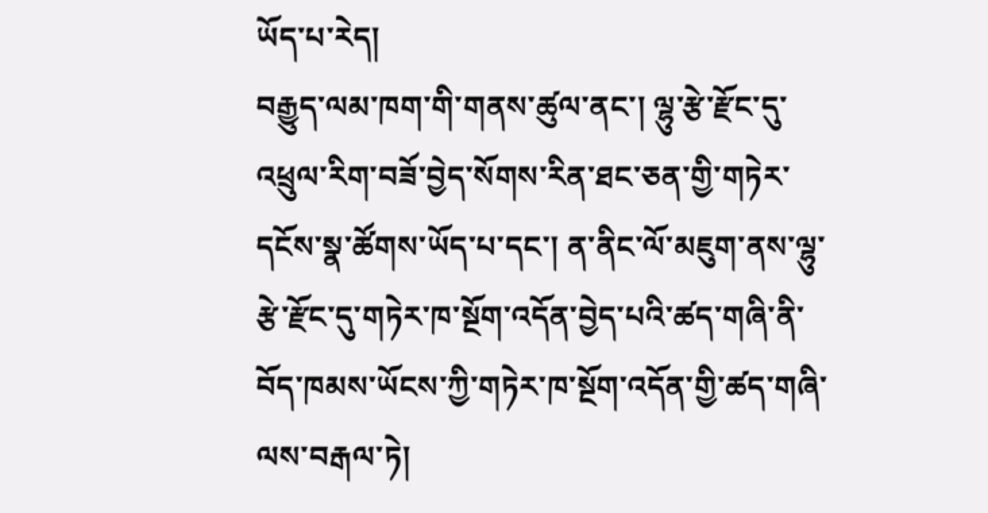ཡོད་པ་རེད།
བརྒྱུད་ལམ་ཁག་གི་གནས་ཚུལ་ནང་། ལྷུ་རྩེ་རྫོང་དུ་འཕྲུལ་རིག་བཟོ་བྱེད་སོགས་རིན་ཐང་ཅན་གྱི་གཏེར་དངོས་སྣ་ཚོགས་ཡོད་པ་དང་། ན་ནིང་ལོ་མཇུག་ནས་ལྷུ་རྩེ་རྫོང་དུ་གཏེར་ཁ་སྔོག་འདོན་བྱེད་པའི་ཚད་གཞི་ནི་བོད་ཁམས་ཡོངས་ཀྱི་གཏེར་ཁ་སྔོག་འདོན་གྱི་ཚད་གཞི་ལས་བརྒལ་ཏེ།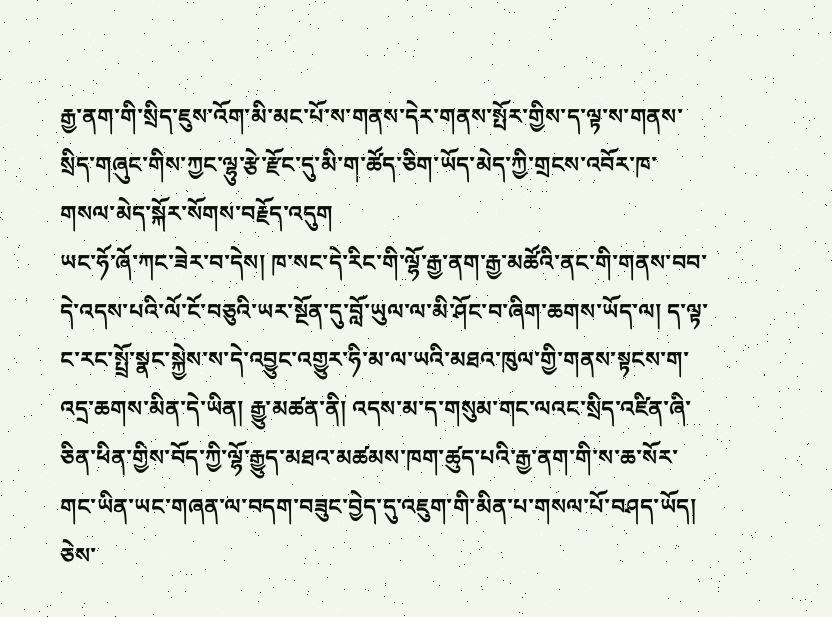རྒྱ་ནག་གི་སྲིད་ཇུས་འོག་མི་མང་པོ་ས་གནས་དེར་གནས་སྤོར་གྱིས་ད་ལྟ་ས་གནས་སྲིད་གཞུང་གིས་ཀྱང་ལྷུ་རྩེ་རྫོང་དུ་མི་ག་ཚོད་ཅིག་ཡོད་མེད་ཀྱི་གྲངས་འབོར་ཁ་གསལ་མེད་སྐོར་སོགས་བརྗོད་འདུག
ཡང་ཧོ་ཞོ་ཀང་ཟེར་བ་དེས། ཁ་སང་དེ་རིང་གི་ལྷོ་རྒྱ་ནག་རྒྱ་མཚོའི་ནང་གི་གནས་བབ་དེ་འདས་པའི་ལོ་ངོ་བཅུའི་ཡར་སྔོན་དུ་བློ་ཡུལ་ལ་མི་ཤོང་བ་ཞིག་ཆགས་ཡོད་ལ། ད་ལྟ་ང་རང་སྤྲོ་སྣང་སྐྱེས་ས་དེ་འབྱུང་འགྱུར་ཧི་མ་ལ་ཡའི་མཐའ་ཁུལ་གྱི་གནས་སྟངས་ག་འདྲ་ཆགས་མིན་དེ་ཡིན། རྒྱུ་མཚན་ནི། འདས་མ་ད་གསུམ་གང་ལའང་སྲིད་འཛིན་ཞི་ཅིན་ཕིན་གྱིས་བོད་ཀྱི་ལྷོ་རྒྱུད་མཐའ་མཚམས་ཁག་ཚུད་པའི་རྒྱ་ནག་གི་ས་ཆ་སོར་གང་ཡིན་ཡང་གཞན་ལ་བདག་བཟུང་བྱེད་དུ་འཇུག་གི་མིན་པ་གསལ་པོ་བཤད་ཡོད། ཅེས་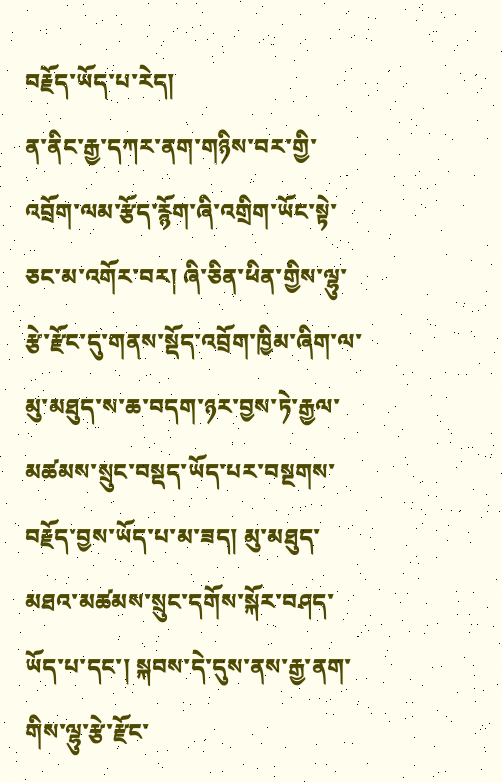བརྗོད་ཡོད་པ་རེད།
ན་ནིང་རྒྱ་དཀར་ནག་གཉིས་བར་གྱི་འབྲོག་ལམ་རྩོད་རྙོག་ཞི་འགྲིག་ཡོང་སྟེ་ཅང་མ་འགོར་བར། ཞི་ཅིན་ཕིན་གྱིས་ལྷུ་རྩེ་རྫོང་དུ་གནས་སྡོད་འབྲོག་ཁྱིམ་ཞིག་ལ་མུ་མཐུད་ས་ཆ་བདག་ཉར་བྱས་ཏེ་རྒྱལ་མཚམས་སྲུང་བསྡད་ཡོད་པར་བསྔགས་བརྗོད་བྱས་ཡོད་པ་མ་ཟད། མུ་མཐུད་མཐའ་མཚམས་སྲུང་དགོས་སྐོར་བཤད་ཡོད་པ་དང་། སྐབས་དེ་དུས་ནས་རྒྱ་ནག་གིས་ལྷུ་རྩེ་རྫོང་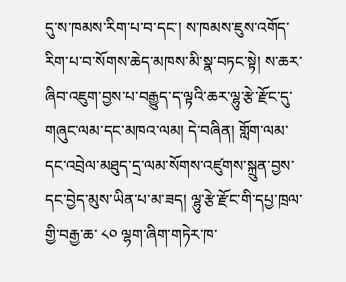དུ་ས་ཁམས་རིག་པ་བ་དང་། ས་ཁམས་ཇུས་འགོད་རིག་པ་བ་སོགས་ཆེད་མཁས་མི་སྣ་བཏང་སྟེ། ས་ཆར་ཞིབ་འཇུག་བྱས་པ་བརྒྱུད་ད་ལྟའི་ཆར་ལྷུ་རྩེ་རྫོང་དུ་གཞུང་ལམ་དང་མཁའ་ལམ། དེ་བཞིན། གློག་ལམ་དང་འབྲེལ་མཐུད་དྲ་ལམ་སོགས་འཛུགས་སྐྲུན་བྱས་དང་བྱེད་མུས་ཡིན་པ་མ་ཟད། ལྷུ་རྩེ་རྫོང་གི་དཔྱ་ཁྲལ་གྱི་བརྒྱ་ཆ་ ༨༠ ལྷག་ཞིག་གཏེར་ཁ་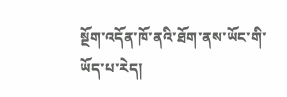སྔོག་འདོན་ཁོ་ནའི་ཐོག་ནས་ཡོང་གི་ཡོད་པ་རེད།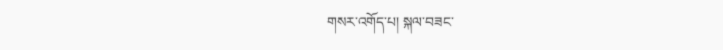གསར་འགོད་པ། སྐལ་བཟང་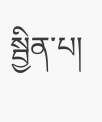སྦྱིན་པ།